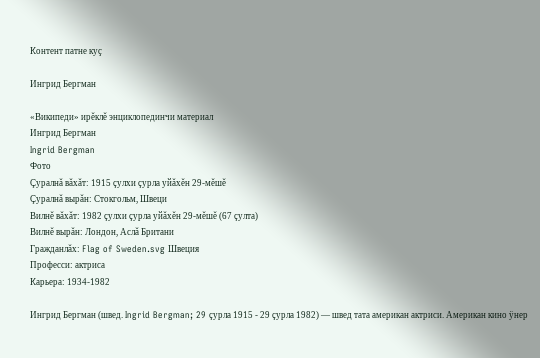Контент патне куҫ

Ингрид Бергман

«Википеди» ирĕклĕ энциклопединчи материал
Ингрид Бергман
Ingrid Bergman
Фото
Çуралнă вăхăт: 1915 çулхи çурла уйăхĕн 29-мĕшĕ
Çуралнă вырăн: Стокгольм, Швеци
Вилнĕ вăхăт: 1982 çулхи çурла уйăхĕн 29-мĕшĕ (67 çулта)
Вилнĕ вырăн: Лондон, Аслă Британи
Гражданлăх: Flag of Sweden.svg Швеция
Професси: актриса
Карьера: 1934-1982

Ингрид Бергман (швед. Ingrid Bergman; 29 çурла 1915 - 29 çурла 1982) — швед тата американ актриси. Американ кино ÿнер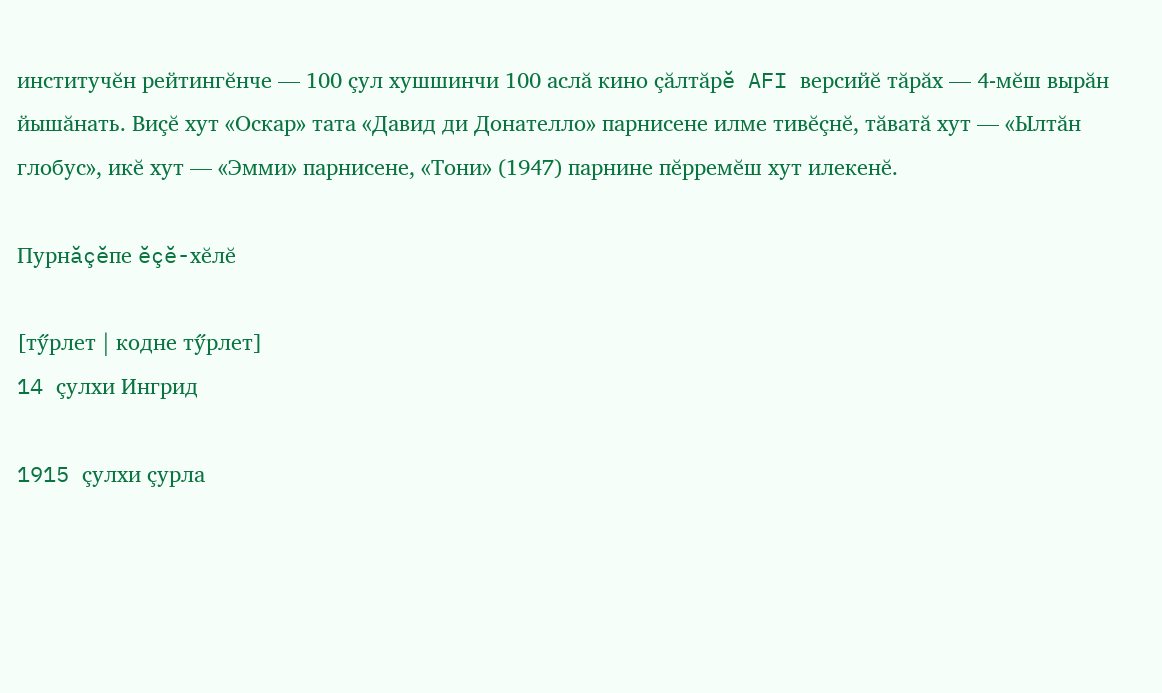институчĕн рейтингĕнче — 100 çул хушшинчи 100 аслă кино çăлтăрĕ AFI версийĕ тăрăх — 4-мĕш вырăн йышăнать. Виçĕ хут «Оскар» тата «Давид ди Донателло» парнисене илме тивĕçнĕ, тăватă хут — «Ылтăн глобус», икĕ хут — «Эмми» парнисене, «Тони» (1947) парнине пĕрремĕш хут илекенĕ.

Пурнăçĕпе ĕçĕ-хĕлĕ

[тӳрлет | кодне тӳрлет]
14 çулхи Ингрид

1915 çулхи çурла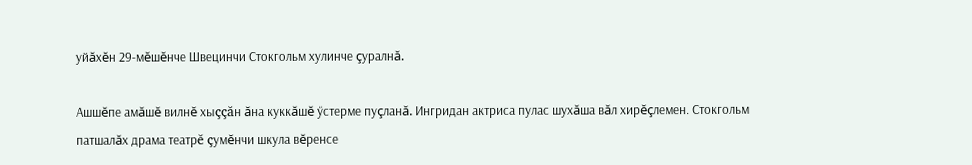уйăхĕн 29-мĕшĕнче Швецинчи Стокгольм хулинче çуралнă.

Ашшĕпе амăшĕ вилнĕ хыççăн ăна куккăшĕ ӳстерме пуçланă. Ингридан актриса пулас шухăша вăл хирĕçлемен. Стокгольм патшалăх драма театрĕ çумĕнчи шкула вĕренсе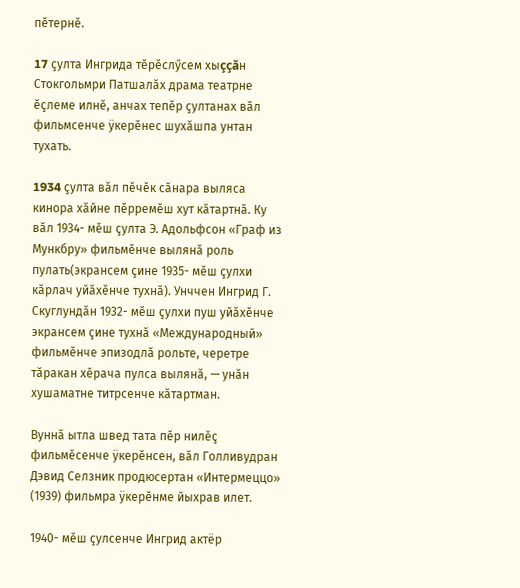пĕтернĕ.

17 çулта Ингрида тĕрĕслӳсем хыççăн Стокгольмри Патшалăх драма театрне ĕçлеме илнĕ, анчах тепĕр çултанах вăл фильмсенче ÿкерĕнес шухăшпа унтан тухать.

1934 çулта вăл пĕчĕк сăнара выляса кинора хăйне пĕрремĕш хут кăтартнă. Ку вăл 1934- мĕш çулта Э. Адольфсон «Граф из Мункбру» фильмĕнче вылянă роль пулать(экрансем çине 1935- мĕш çулхи кăрлач уйăхĕнче тухнă). Унччен Ингрид Г. Скуглундăн 1932- мĕш çулхи пуш уйăхĕнче экрансем çине тухнă «Международный» фильмĕнче эпизодлă рольте, черетре тăракан хĕрача пулса вылянă, — унăн хушаматне титрсенче кăтартман.

Вуннă ытла швед тата пĕр нилĕç фильмĕсенче ÿкерĕнсен, вăл Голливудран Дэвид Селзник продюсертан «Интермеццо» (1939) фильмра ÿкерĕнме йыхрав илет.

1940- мĕш çулсенче Ингрид актёр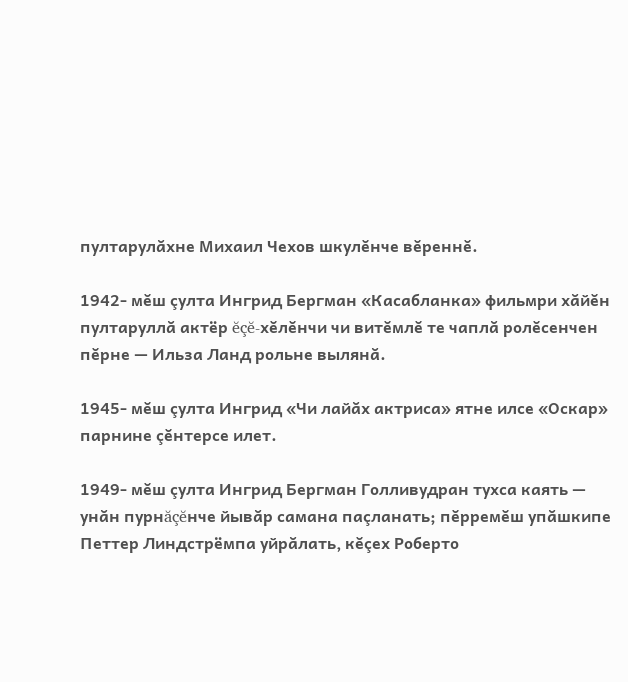пултарулăхне Михаил Чехов шкулĕнче вĕреннĕ.

1942- мĕш çулта Ингрид Бергман «Касабланка» фильмри хăйĕн пултаруллă актёр ĕçĕ-хĕлĕнчи чи витĕмлĕ те чаплă ролĕсенчен пĕрне — Ильза Ланд рольне вылянă.

1945- мĕш çулта Ингрид «Чи лайăх актриса» ятне илсе «Оскар» парнине çĕнтерсе илет.

1949- мĕш çулта Ингрид Бергман Голливудран тухса каять — унăн пурнăçĕнче йывăр самана паçланать; пĕрремĕш упăшкипе Петтер Линдстрёмпа уйрăлать, кĕçех Роберто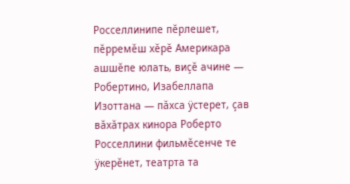Росселлинипе пĕрлешет, пĕрремĕш хĕрĕ Америкара ашшĕпе юлать, виçĕ ачине — Робертино, Изабеллапа Изоттана — пăхса ÿстерет, çав вăхăтрах кинора Роберто Росселлини фильмĕсенче те ÿкерĕнет, театрта та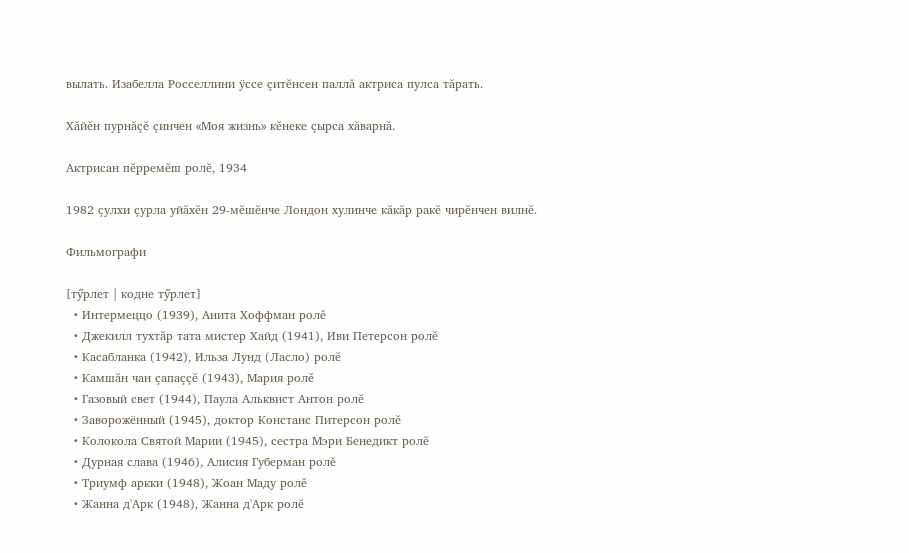вылать. Изабелла Росселлини ÿссе çитĕнсен паллă актриса пулса тăрать.

Хăйĕн пурнăçĕ çинчен «Моя жизнь» кĕнеке çырса хăварнă.

Актрисан пĕрремĕш ролĕ, 1934

1982 çулхи çурла уйăхĕн 29-мĕшĕнче Лондон хулинче кăкăр ракĕ чирĕнчен вилнĕ.

Фильмографи

[тӳрлет | кодне тӳрлет]
  • Интермеццо (1939), Анита Хоффман ролĕ
  • Джекилл тухтăр тата мистер Хайд (1941), Иви Петерсон ролĕ
  • Касабланка (1942), Ильза Лунд (Ласло) ролĕ
  • Камшăн чан çапаççĕ (1943), Мария ролĕ
  • Газовый свет (1944), Паула Альквист Антон ролĕ
  • Заворожённый (1945), доктор Констанс Питерсон ролĕ
  • Колокола Святой Марии (1945), сестра Мэри Бенедикт ролĕ
  • Дурная слава (1946), Алисия Губерман ролĕ
  • Триумф аркки (1948), Жоан Маду ролĕ
  • Жанна д'Арк (1948), Жанна д'Арк ролĕ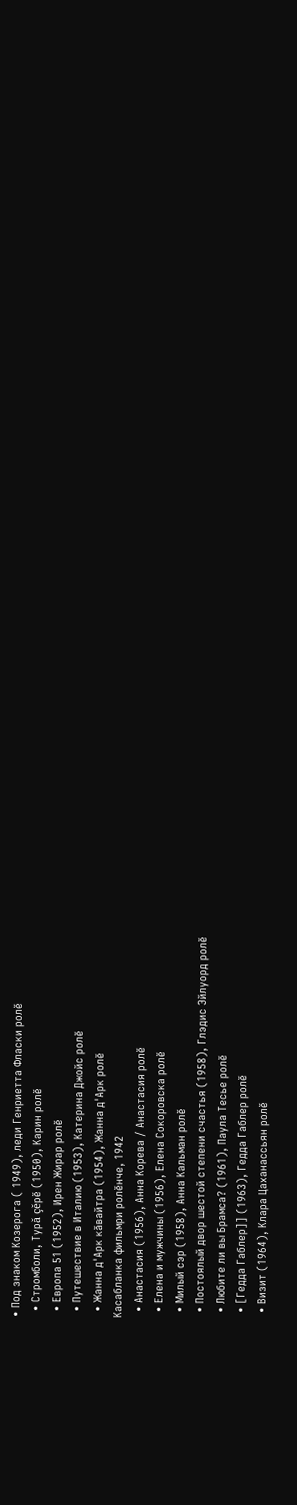• Под знаком Козерога ( 1949), леди Генриетта Фласки ролĕ
  • Стромболи, Турă çĕрĕ (1950), Карин ролĕ
  • Европа 51 (1952), Ирен Жирар ролĕ
  • Путешествие в Италию (1953), Катерина Джойс ролĕ
  • Жанна д'Арк кăвайтра (1954), Жанна д'Арк ролĕ
Касабланка фильмри ролĕнче, 1942
  • Анастасия (1956), Анна Корева / Анастасия ролĕ
  • Елена и мужчины (1956), Елена Сокоровска ролĕ
  • Милый сэр (1958), Анна Кальман ролĕ
  • Постоялый двор шестой степени счастья (1958), Глэдис Эйлуорд ролĕ
  • Любите ли вы Брамса? (1961), Паула Тесье ролĕ
  • [Гедда Габлер]] (1963), Гедда Габлер ролĕ
  • Визит (1964), Клара Цаханассьян ролĕ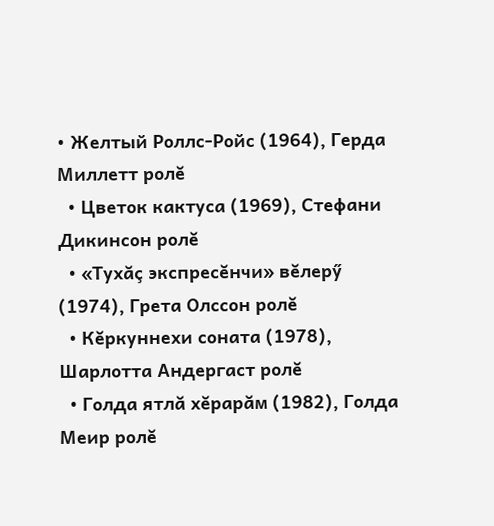• Желтый Роллс-Ройс (1964), Герда Миллетт ролĕ
  • Цветок кактуса (1969), Стефани Дикинсон ролĕ
  • «Тухăç экспресĕнчи» вĕлерӳ (1974), Грета Олссон ролĕ
  • Кĕркуннехи соната (1978), Шарлотта Андергаст ролĕ
  • Голда ятлă хĕрарăм (1982), Голда Меир ролĕ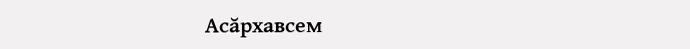Асăрхавсем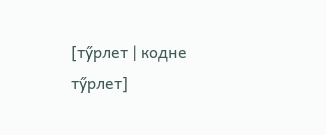[тӳрлет | кодне тӳрлет]